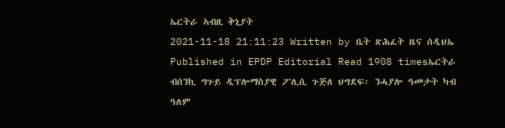ኤርትራ ኣብዚ ቅኒያት
2021-11-18 21:11:23 Written by ቤት ጽሕፈት ዜና ሰዲህኤ Published in EPDP Editorial Read 1908 timesኤርትራ ብሰንኪ ግጉይ ዲፕሎማስያዊ ፖሊሲ ጉጅለ ህግደፍ፡ ንሓያሎ ዓመታት ካብ ዓለም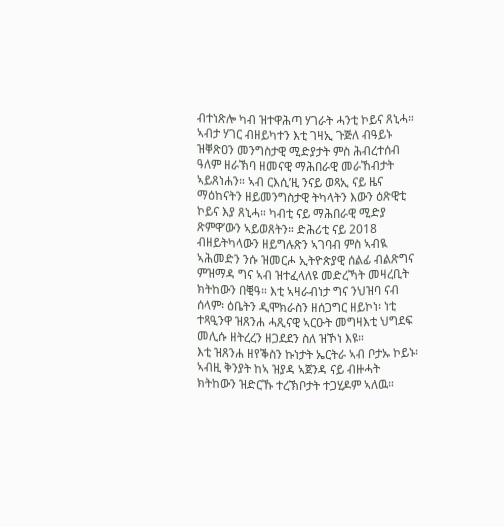ብተነጽሎ ካብ ዝተዋሕጣ ሃገራት ሓንቲ ኮይና ጸኒሓ። ኣብታ ሃገር ብዘይካተን እቲ ገዛኢ ጉጅለ ብዓይኑ ዝቐጽዐን መንግስታዊ ሚድያታት ምስ ሕብረተሰብ ዓለም ዘራኽባ ዘመናዊ ማሕበራዊ መራኸብታት ኣይጸነሐን። ኣብ ርእሲ’ዚ ንናይ ወጻኢ ናይ ዜና ማዕከናትን ዘይመንግስታዊ ትካላትን እውን ዕጽዊቲ ኮይና እያ ጸኒሓ። ካብቲ ናይ ማሕበራዊ ሚድያ ጽምዋ’ውን ኣይወጸትን። ድሕሪቲ ናይ 2018 ብዘይትካላውን ዘይግሉጽን ኣገባብ ምስ ኣብዪ ኣሕመድን ንሱ ዝመርሖ ኢትዮጵያዊ ሰልፊ ብልጽግና ምዝማዳ ግና ኣብ ዝተፈላለዩ መድረኻት መዛረቢት ክትከውን በቒዓ። እቲ ኣዛራብነታ ግና ንህዝባ ናብ ሰላም፡ ዕቤትን ዲሞክራስን ዘሰጋግር ዘይኮነ፡ ነቲ ተጻዒንዋ ዝጸንሐ ሓጺናዊ ኣርዑት መግዛእቲ ህግደፍ መሊሱ ዘትረረን ዘጋደደን ስለ ዝኾነ እዩ።
እቲ ዝጸንሐ ዘየቕስን ኩነታት ኤርትራ ኣብ ቦታኡ ኮይኑ፡ ኣብዚ ቅንያት ከኣ ዝያዳ ኣጀንዳ ናይ ብዙሓት ክትከውን ዝድርኹ ተረኽቦታት ተጋሂዶም ኣለዉ።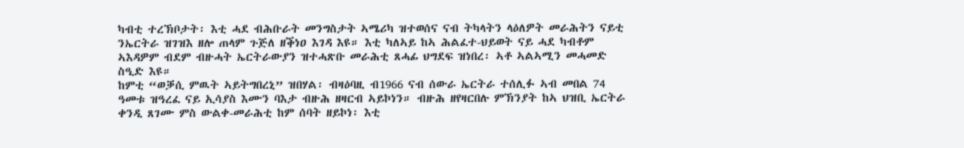ካብቲ ተረኽቦታት፡ እቲ ሓደ ብሕቡራት መንግስታት ኣሜሪካ ዝተወሰና ናብ ትካላትን ላዕለዎት መራሕትን ናይቲ ንኤርትራ ዝገዝእ ዘሎ ጠላም ጉጅለ ዘቕነዐ እገዳ እዩ። እቲ ካለኣይ ከኣ ሕልፈተ-ህይወት ናይ ሓደ ካብቶም ኣእዳዎም ብደም ብዙሓት ኤርትራውያን ዝተሓጽቡ መራሕቲ ጸሓፊ ህግደፍ ዝነበረ፡ ኣቶ ኣልኣሚን መሓመድ ስዒድ እዩ።
ከምቲ “ወቓሲ ምዉት ኣይትግበረኒ” ዝበሃል፡ ብዛዕባዚ ብ1966 ናብ ሰውራ ኤርትራ ተሰሊፉ ኣብ መበል 74 ዓመቱ ዝዓረፈ ናይ ኢሳያስ እሙን ባእታ ብዙሕ ዘዛርብ ኣይኮነን። ብዙሕ ዘየዛርበሉ ምኽንያት ከኣ ህዝቢ ኤርትራ ቀንዲ ጸገሙ ምስ ውልቀ-መራሕቲ ከም ሰባት ዘይኮነ፡ እቲ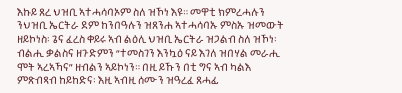እኩይ ጸረ ህዝቢ ኣተሓሳባኦም ስለ ዝኾነ እዩ። መዋቲ ክምረሓሉን ንህዝቢ ኤርትራ ደም ከንበዓሉን ዝጸንሐ ኣተሓሳባኡ ምስኡ ዝመውት ዘይኮነስ፡ ጌና ፈረስ ቀይሩ ኣብ ልዕሊ ህዝቢ ኤርትራ ዝጋልብ ስለ ዝኾነ፡ ብልሒ ቃልስና ዘጉድምን “ተመስገን እንኳዕ ናይ እገለ ዝበሃል መራሒ ሞት ኣረኣኻና” ዘብልን ኣይኮነን። በዚ ይኹን በቲ ግና ኣብ ካልእ ምጽብጻብ ከይከድና፡ እዚ ኣብዚ ሰሙን ዝዓረፈ ጸሓፊ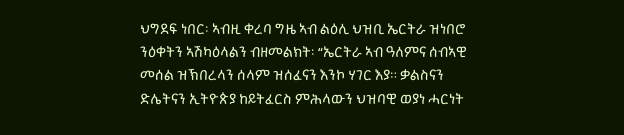ህግደፍ ነበር፡ ኣብዚ ቀረባ ግዜ ኣብ ልዕሊ ህዝቢ ኤርትራ ዝነበሮ ንዕቀትን ኣሽካዕላልን ብዘመልክት፡ “ኤርትራ ኣብ ዓለምና ሰብኣዊ መሰል ዝኽበረላን ሰላም ዝሰፈናን እንኮ ሃገር እያ። ቃልስናን ድሌትናን ኢትዮጵያ ከይትፈርስ ምሕላውን ህዝባዊ ወያነ ሓርነት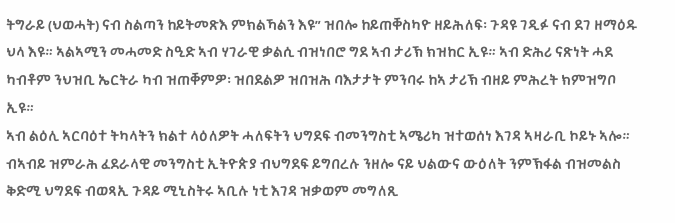ትግራይ (ህወሓት) ናብ ስልጣን ከይትመጽእ ምክልኻልን እዩ” ዝበሎ ከይጠቐስካዮ ዘይሕለፍ፡ ጉዳዩ ገዲፉ ናብ ደገ ዘማዕዱ ህላ እዩ። ኣልኣሚን መሓመድ ስዒድ ኣብ ሃገራዊ ቃልሲ ብዝነበሮ ግደ ኣብ ታሪኽ ክዝከር ኢዩ። ኣብ ድሕሪ ናጽነት ሓደ ካብቶም ንህዝቢ ኤርትራ ካብ ዝጠቐምዎ፡ ዝበደልዎ ዝበዝሕ ባእታታት ምንባሩ ከኣ ታሪኽ ብዘይ ምሕረት ክምዝግቦ ኢዩ።
ኣብ ልዕሊ ኣርባዕተ ትካላትን ክልተ ላዕለዎት ሓለፍትን ህግደፍ ብመንግስቲ ኣሜሪካ ዝተወሰነ እገዳ ኣዛራቢ ኮይኑ ኣሎ። ብኣብይ ዝምራሕ ፈደራላዊ መንግስቲ ኢትዮጵያ ብህግደፍ ይግበረሉ ንዘሎ ናይ ህልውና ውዕለት ንምኽፋል ብዝመልስ ቅድሚ ህግደፍ ብወጻኢ ጉዳይ ሚኒስትሩ ኣቢሉ ነቲ እገዳ ዝቃወም መግለጺ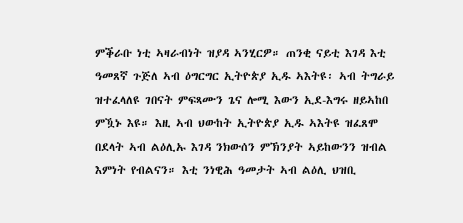ምቕራቡ ነቲ ኣዛራብነት ዝያዳ ኣንሂርዎ። ጠንቂ ናይቲ እገዳ እቲ ዓመጸኛ ጉጅለ ኣብ ዕግርግር ኢትዮጵያ ኢዱ ኣእትዩ፡ ኣብ ትግራይ ዝተፈላለዩ ገበናት ምፍጻሙን ጌና ሎሚ እውን ኢደ-እግሩ ዘይኣከበ ምዃኑ እዩ። እዚ ኣብ ህውከት ኢትዮጵያ ኢዱ ኣእትዩ ዝፈጸሞ በደላት ኣብ ልዕሊኡ እገዳ ንክውሰን ምኽንያት ኣይከውንን ዝብል እምነት የብልናን። እቲ ንነዊሕ ዓመታት ኣብ ልዕሊ ህዝቢ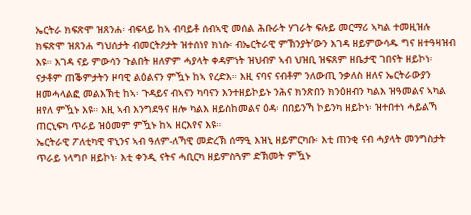ኤርትራ ክፍጽሞ ዝጸንሐ፡ ብፍላይ ከኣ ብባይቶ ሰብኣዊ መሰል ሕቡራት ሃገራት ፍሉይ መርማሪ ኣካል ተመዚዝሉ ክፍጽሞ ዝጸንሐ ግህሰታት ብመርትዖታት ዝተሰነየ ክነሱ፡ ብኤርትራዊ ምኽንያት’ውን እገዳ ዘይምውሳዱ ግና ዘተዓዛዝብ እዩ። እገዳ ናይ ምውሳን ጉልበት ዘለዎም ሓያላት ቀዳምነት ዝህብዎ ኣብ ህዝቢ ዝፍጸም ዘቤታዊ ገበናት ዘይኮነ፡ ናታቶም ጠቕምታትን ዞባዊ ልዕልናን ምዃኑ ከኣ የረድእ። እዚ ናባና ናብቶም ንለውጢ ንቃለስ ዘለና ኤርትራውያን ዘመሓላልፎ መልእኽቲ ከኣ፡ ጉዳይና ብኣናን ካባናን እንተዘይኮይኑ ንሕና ክንጽበን ክንዕዘብን ካልእ ዝዓመልና ኣካል ዘየለ ምዃኑ እዩ። እዚ ኣብ እንግደዓና ዘሎ ካልእ ዘይስከመልና ዕዳ፡ በበይንኻ ኮይንካ ዘይኮነ፡ ዝተበተነ ሓይልኻ ጠርኒፍካ ጥራይ ዝዕመም ምዃኑ ከኣ ዘርእየና እዩ።
ኤርትራዊ ፖለቲካዊ ዋኒንና ኣብ ዓለም-ለኻዊ መድረኽ ሰማዒ እዝኒ ዘይምርካቡ፡ እቲ ጠንቂ ናብ ሓያላት መንግስታት ጥራይ ነላግቦ ዘይኮነ፡ እቲ ቀንዲ ናትና ሓቢርካ ዘይምስጓም ድኽመት ምዃኑ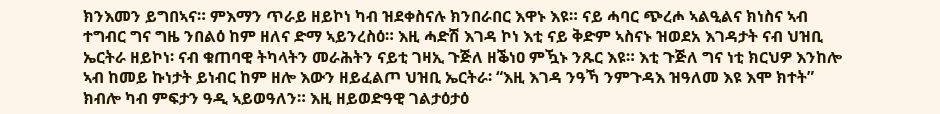ክንእመን ይግበኣና። ምእማን ጥራይ ዘይኮነ ካብ ዝደቀስናሉ ክንበራበር እዋኑ እዩ። ናይ ሓባር ጭረሖ ኣልዒልና ክነስና ኣብ ተግብር ግና ግዜ ንበልዕ ከም ዘለና ድማ ኣይንረስዕ። እዚ ሓድሽ እገዳ ኮነ እቲ ናይ ቅድም ኣስናኑ ዝወደአ እገዳታት ናብ ህዝቢ ኤርትራ ዘይኮነ፡ ናብ ቁጠባዊ ትካላትን መራሕትን ናይቲ ገዛኢ ጉጅለ ዘቕነዐ ምዃኑ ንጹር እዩ። እቲ ጉጅለ ግና ነቲ ክርህዎ እንከሎ ኣብ ከመይ ኩነታት ይነብር ከም ዘሎ እውን ዘይፈልጦ ህዝቢ ኤርትራ፡ “እዚ እገዳ ንዓኻ ንምጉዳእ ዝዓለመ እዩ እሞ ክተት” ክብሎ ካብ ምፍታን ዓዲ ኣይወዓለን። እዚ ዘይወድዓዊ ገልታዕታዕ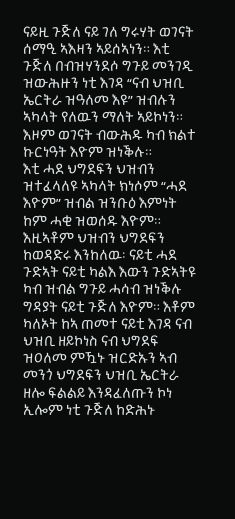ናይዚ ጉጅለ ናይ ገለ ግሩሃት ወገናት ሰማዒ ኣእዛን ኣይሰኣነን። እቲ ጉጅለ በብዝሃንደሶ ግጉይ መንገዲ ዝውሕዙን ነቲ እገዳ “ናብ ህዝቢ ኤርትራ ዝዓለመ እዩ” ዝብሉን ኣካላት የለዉን ማለት ኣይኮነን። እዞም ወገናት ብውሕዱ ካብ ክልተ ኩርነዓት እዮም ዝነቕሉ።
እቲ ሓደ ህግደፍን ህዝብን ዝተፈላለዩ ኣካላት ክነሶም “ሓደ እዮም” ዝብል ዝንቡዕ እምነት ከም ሓቂ ዝወሰዱ እዮም። እዚኣቶም ህዝብን ህግደፍን ከወዳድሩ እንከለዉ፡ ናይቲ ሓደ ጉድኣት ናይቲ ካልእ እውን ጉድኣትዩ ካብ ዝብል ግጉይ ሓሳብ ዝነቕሉ ግዳያት ናይቲ ጉጅለ እዮም። እቶም ካለኦት ከኣ ጠመተ ናይቲ እገዳ ናብ ህዝቢ ዘይኮነስ ናብ ህግደፍ ዝዐለመ ምዃኑ ዝርድኡን ኣብ መንጎ ህግደፍን ህዝቢ ኤርትራ ዘሎ ፍልልይ እንዳፈለጡን ኮነ ኢሎም ነቲ ጉጅለ ከድሕኑ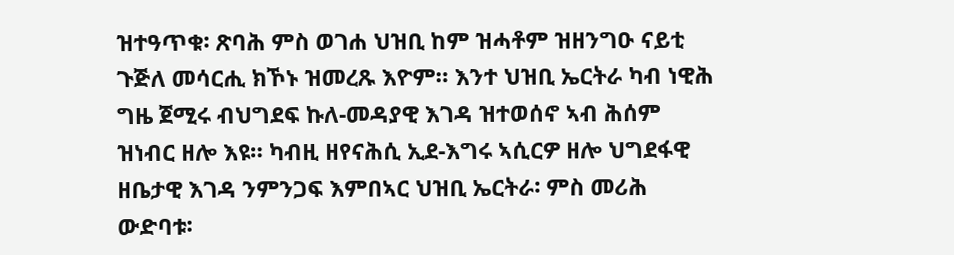ዝተዓጥቁ፡ ጽባሕ ምስ ወገሐ ህዝቢ ከም ዝሓቶም ዝዘንግዑ ናይቲ ጉጅለ መሳርሒ ክኾኑ ዝመረጹ እዮም። እንተ ህዝቢ ኤርትራ ካብ ነዊሕ ግዜ ጀሚሩ ብህግደፍ ኩለ-መዳያዊ እገዳ ዝተወሰኖ ኣብ ሕሰም ዝነብር ዘሎ እዩ። ካብዚ ዘየናሕሲ ኢደ-እግሩ ኣሲርዎ ዘሎ ህግደፋዊ ዘቤታዊ እገዳ ንምንጋፍ እምበኣር ህዝቢ ኤርትራ፡ ምስ መሪሕ ውድባቱ፡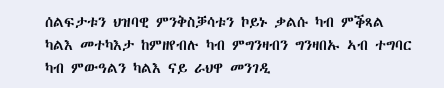ሰልፍታቱን ህዝባዊ ምንቅስቓሳቱን ኮይኑ ቃልሱ ካብ ምቕጻል ካልእ መተካእታ ከምዘየብሉ ካብ ምግንዛብን ግንዛበኡ ኣብ ተግባር ካብ ምውዓልን ካልእ ናይ ራህዋ መንገዲ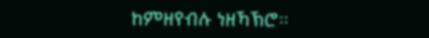ከምዘየብሉ ነዘኻኽሮ።